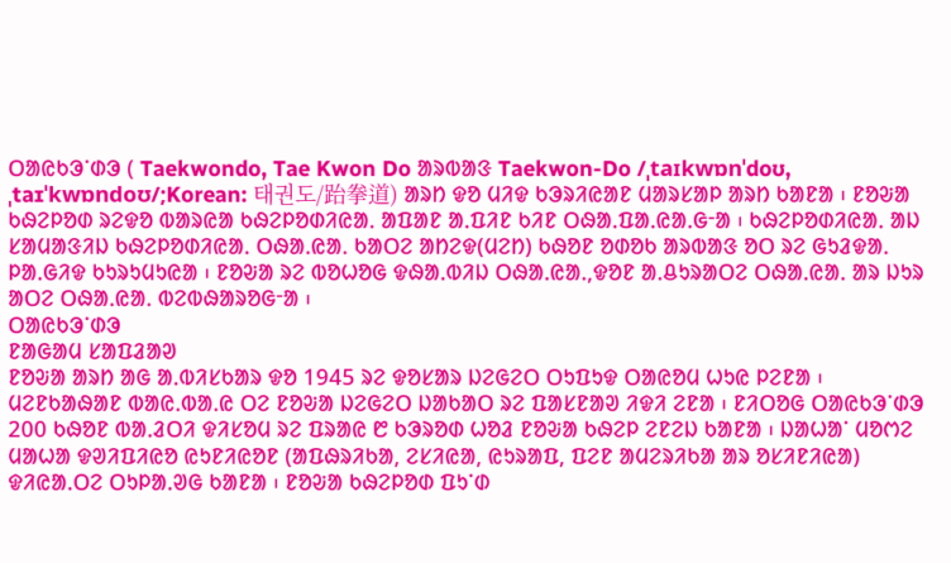ᱛᱟᱭᱠᱳᱸᱰᱳ ( Taekwondo, Tae Kwon Do ᱟᱨᱵᱟᱝ Taekwon-Do /ˌtaɪkwɒnˈdoʊ, ˌtaɪˈkwɒndoʊ/;Korean: 태권도/跆拳道) ᱟᱨᱴ ᱫᱚ ᱢᱤᱫ ᱠᱳᱨᱤᱭᱟᱱ ᱢᱟᱨᱥᱟᱞ ᱟᱨᱴ ᱠᱟᱱᱟ ᱾ ᱱᱚᱶᱟ ᱠᱷᱮᱞᱚᱰ ᱨᱮᱫᱚ ᱵᱟᱨᱭᱟ ᱠᱷᱮᱞᱚᱰᱤᱭᱟᱹ ᱟᱯᱟᱱ ᱟᱹᱯᱤᱱ ᱠᱤᱱ ᱛᱷᱟᱹᱯᱟᱹᱭᱟᱹᱜᱼᱟ ᱾ ᱠᱷᱮᱞᱚᱰᱤᱭᱟᱹ ᱟᱡ ᱥᱟᱢᱟᱝᱤᱡ ᱠᱷᱮᱞᱚᱰᱤᱭᱟᱹ ᱛᱷᱟᱹᱭᱟᱹ ᱠᱟᱛᱮ ᱟᱴᱮᱫ(ᱢᱮᱴ) ᱠᱷᱚᱱ ᱚᱰᱚᱠ ᱟᱨᱵᱟᱝ ᱚᱛ ᱨᱮ ᱜᱩᱲᱫᱟᱹ ᱞᱟᱹᱜᱤᱫ ᱠᱩᱨᱩᱢᱩᱭᱟ ᱾ ᱱᱚᱶᱟ ᱨᱮ ᱵᱚᱦᱚᱜ ᱫᱷᱟᱹᱵᱤᱡ ᱛᱷᱟᱹᱭᱟᱹ,ᱫᱚᱱ ᱟᱹᱪᱩᱨᱟᱛᱮ ᱛᱷᱟᱹᱭᱟᱹ ᱟᱨ ᱡᱩᱨ ᱟᱛᱮ ᱛᱷᱟᱹᱭᱟᱹ ᱵᱮᱵᱷᱟᱨᱚᱜᱼᱟ ᱾
ᱛᱟᱭᱠᱳᱸᱰᱳ
ᱱᱟᱜᱟᱢ ᱥᱟᱯᱲᱟᱣ
ᱱᱚᱶᱟ ᱟᱨᱴ ᱟᱜ ᱟᱹᱵᱤᱥᱠᱟᱨ ᱫᱚ 1945 ᱨᱮ ᱫᱚᱥᱟᱨ ᱡᱮᱜᱮᱛ ᱛᱩᱯᱩᱫ ᱛᱟᱭᱚᱢ ᱦᱩᱭ ᱞᱮᱱᱟ ᱾ ᱢᱮᱱᱠᱟᱷᱟᱱ ᱵᱟᱭᱹᱵᱟᱹᱭ ᱛᱮ ᱱᱚᱶᱟ ᱡᱮᱜᱮᱛ ᱡᱟᱠᱟᱛ ᱨᱮ ᱯᱟᱥᱱᱟᱣ ᱤᱫᱤ ᱮᱱᱟ ᱾ ᱱᱤᱛᱚᱜ ᱛᱟᱭᱠᱳᱸᱰᱳ 200 ᱠᱷᱚᱱ ᱵᱟᱹᱲᱛᱤ ᱫᱤᱥᱚᱢ ᱨᱮ ᱯᱨᱟᱭ ᱘ ᱠᱳᱨᱚᱰ ᱦᱚᱲ ᱱᱚᱶᱟ ᱠᱷᱮᱞ ᱮᱱᱮᱡ ᱠᱟᱱᱟ ᱾ ᱡᱟᱦᱟᱸ ᱢᱚᱬᱮ ᱢᱟᱦᱟ ᱫᱣᱤᱯᱤᱭᱚ ᱭᱩᱱᱤᱭᱚᱱ (ᱟᱯᱷᱨᱤᱠᱟ, ᱮᱥᱤᱭᱟ, ᱭᱩᱨᱟᱯ, ᱯᱮᱱ ᱟᱢᱮᱨᱤᱠᱟ ᱟᱨ ᱚᱥᱤᱱᱤᱭᱟ) ᱫᱤᱭᱟᱹᱛᱮ ᱛᱩᱞᱟᱹᱣᱜ ᱠᱟᱱᱟ ᱾ ᱱᱚᱶᱟ ᱠᱷᱮᱞᱚᱰ ᱯᱩᱸᱰ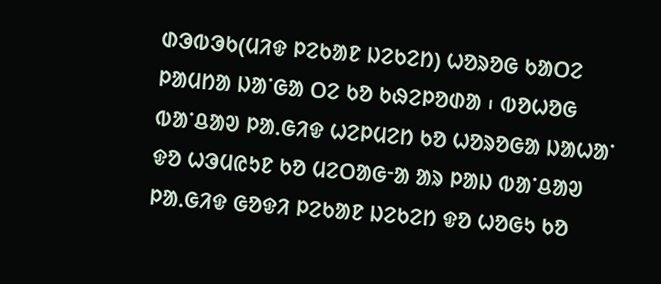ᱰᱳᱵᱳᱠ(ᱢᱤᱫ ᱞᱮᱠᱟᱱ ᱡᱮᱠᱮᱴ) ᱦᱚᱨᱚᱜ ᱠᱟᱛᱮ ᱞᱟᱢᱴᱟ ᱡᱟᱸᱜᱟ ᱛᱮ ᱠᱚ ᱠᱷᱮᱞᱚᱰᱟ ᱾ ᱵᱚᱦᱚᱜ ᱵᱟᱸᱪᱟᱣ ᱞᱟᱹᱜᱤᱫ ᱦᱮᱞᱢᱮᱴ ᱠᱚ ᱦᱚᱨᱚᱜᱟ ᱡᱟᱦᱟᱸ ᱫᱚ ᱦᱳᱢᱭᱩᱱ ᱠᱚ ᱢᱮᱛᱟᱜᱼᱟ ᱟᱨ ᱞᱟᱡ ᱵᱟᱸᱪᱟᱣ ᱞᱟᱹᱜᱤᱫ ᱜᱚᱫᱤ ᱞᱮᱠᱟᱱ ᱡᱮᱠᱮᱴ ᱫᱚ ᱦᱚᱜᱩ ᱠᱚ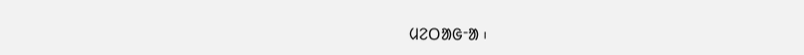ᱢᱮᱛᱟᱜᱼᱟ ᱾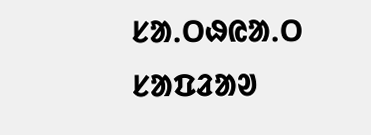ᱥᱟᱹᱛᱷᱭᱟᱹᱛ ᱥᱟᱯᱲᱟᱣ